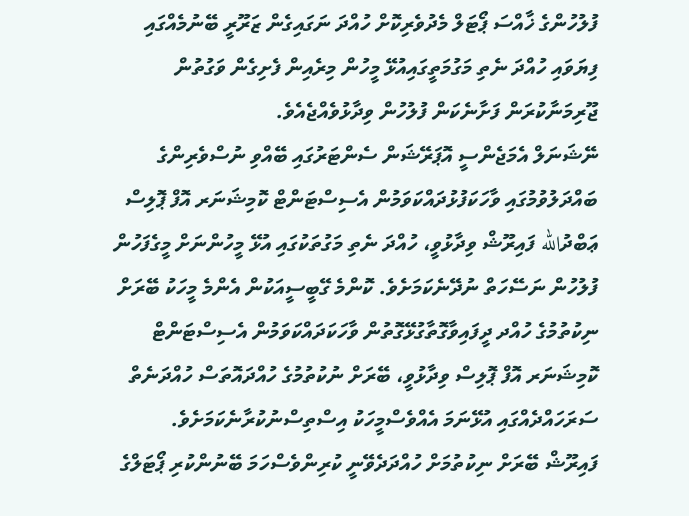ފުލުހުންގެ ޚާއްސަ ޕޯޓަލް މެދުވެރިކޮށް ހުއްދަ ނަގައިގެން ޒަރޫރީ ބޭނުމެއްގައި ފިޔަވައި ހުއްދަ ނެތި މަގުމަތީގައިއުޅޭ މީހުން މިރެއިން ފެށިގެން ވަގުތުން ޖޫރިމަނާކުރަން ފަށާނެކަން ފުލުހުން ވިދާޅުވެއްޖެއެވެ.
ނޭޝަނަލް އެމަޖެންސީ އޮޕަރޭޝަން ސެންޓަރުގައި ބޭއްވި ނުސްވެރިންގެ ބައްދަލުވުމުގައި ވާހަކަފުޅުދައްކަވަމުން އެސިސްޓަންޓް ކޮމިޝަނަރ އޮފް ޕޮލިސް ޢަބްދުالله ފައިރޫޝް ވިދާޅުވީ، ހުއްދަ ނެތި މަގުތަކުގައި އުޅޭ މީހުންނަށް މީގެފަހުން ފުލުހުން ނަސޭހަތް ނުދޭނެކަމަށެވެ. ކޮންމެ ގޭބީސީއަކުން އެންމެ މީހަކު ބޭރަށް ނިކުތުމުގެ ހުއްދ ދީފައިވާގޮތާގުޅޭގޮތުން ވާހަކަދައްކަވަމުން އެސިސްޓަންޓް ކޮމިޝަނަރ އޮފް ޕޮލިސް ވިދާޅުވީ، ބޭރަށް ނުކުތުމުގެ ހުއްދައޮތަސް ހުއްދަނެތް ސަރަހައްދެއްގައި އުޅޭނަމަ އެއްވެސްމީހަކު އިސްތިސްނުކުރާނެކަމަށެވެ.
ފައިރޫޝް ބޭރަށް ނިކުތުމަށް ހުއްދަދެވޭނީ ކުރިންވެސްހަމަ ބޭނުންކުރި ޕޯޓަލްގެ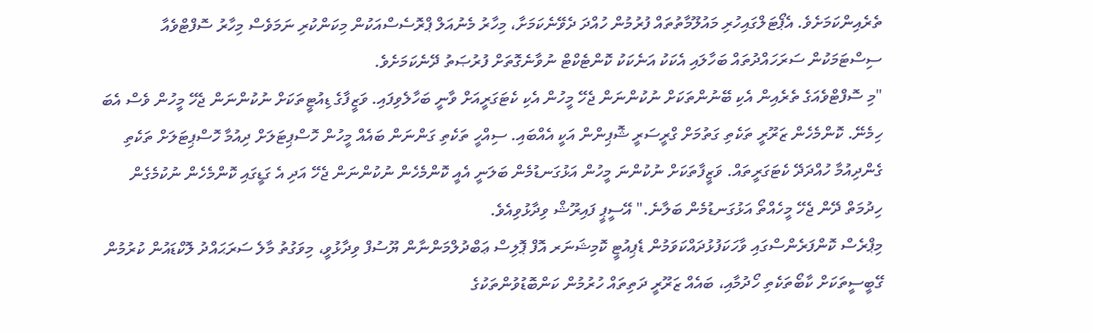ތެރެއިންކަމަށެވެ. އެޕޯޓަލްގައިހުރި މައުލޫމާތުތައް ފުރުމުން ހުއްދަ ދެވޭނެކަމަށާ، މިހާރު މެނުއަލް ޕްރޮސެސްއަކުން މިކަންކުރި ނަމަވެސް މިހާރު ސޮފްޓްވެއާ ސިސްޓަމަކުން ސަރަހައްދުތައް ބަހާލައި އެކަކު އަނެކަކު ކޮންޓެކްޓް ނުވާނެގޮތަށް ފުރުޞަތު ދޭނެކަމަށެވެ.
"މި ސޮފްޓްވެއަގެ ތެރެއިން އެކި ބޭނުންތަކަށް ނުކުންނަން ޖެހޭ މީހުން އެކި ކެޓަގަރީއަށް ވާނީ ބަހާލެވިފައި. ވަޒީފާގެ ޑިއުޓީތަކަށް ނުކުންނަން ޖެހޭ މީހުން ވެސް އެބަ ހިމެނޭ. ކޮންމެހެން ޒަރޫރީ ތަކެތި ގަތުމަށް ގްރީސަރީ ޝޮޕިންން އަކީ އެއްބައި. ސިއްހީ ތަކެތި ގަންނަން ބައެއް މީހުން ހޮސްޕިޓަލަށް ދިއުމާ ހޮސްޕިޓަލަށް ތަކެތި ގެންދިއުމާ ހުއްދަދޭ ކެޓަގަރީތައް. ވަޒީފާތަކަށް ނުކުންނަ މީހުން އަޅުގަނޑުމެން ބަލަނީ އެއީ ކޮންމެހެން ނުކުންނަން ޖެހޭ އަދި އެ ގަޑީގައި ކޮންމެހެން ނުކުމެގެން ހިދުމަތް ދޭން ޖެހޭ މީހެއްތޯ އަޅުގަނޑުމެން ބަލާނެ." އޭސީޕީ ފައިރޫޝް ވިދާޅުވިއެވެ.
މިޕްރެސް ކޮންފަރެންސްގައި ވާހަކަފުޅުދައްކަވަމުން ޑެޕިއުޓީ ކޮމިޝަނަރ އޮފް ޕޮލިސް ޢަބްދުލްމަންނާން ޔޫސުފް ވިދާޅުވީ، މިވަގުތު މާލެ ސަރަޙައްދު ލޮކްޑައުން ކުރުމުން ގޭބީސީތަކަށް ކާބޯތަކެތި ހޯދުމާއި، ބައެއް ޒަރޫރީ ދަތިތައް ހުރުމުން ކަންބޮޑުވުންތަކުގެ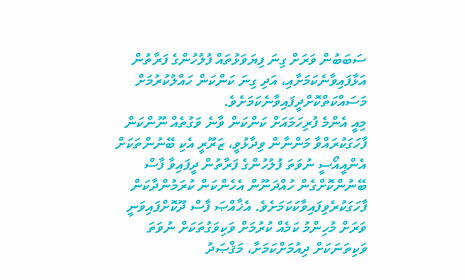ސަބަބުން ވަރަށް ގިނަ ފިޔަވަޅުތައް ފުލުހުންގެ ފަރާތުން އަޅާފައިވާނެކަމަށާއި، އަދި ގިނަ ކަންކަން ހައްލުކުރުމަށް މަސައްކަތްކޮށްދީފައިވާނެކަމަށެވެ.
މިއީ އެންމެ ފުރިހަމައަށް ކަންކަން ވާނެ ވަގުތެއް ނޫންކަން ފާހަގަކުރައްވާ މަންނާން ވިދާޅުވީ، ޒަރޫރީ އެކި ބޭނުންތަކަށް އެންއީއޯސީ ނުވަތަ ފުލުހުންގެ ފަރާތުން ދީފައިވާ ފާސް ބޭނުންކޮށްގެން ހުއްދަނޫން އެހެންކަން ކުރަމުންދާކަން ފާހަގަކުރެވިފައިވާކަކަމަށެވެ. އެޚާއްޞަ ފާސް ދޫކޮށްފައިވަނީ ވަރަށް މުހިންމު ކަމެއް ކުރުމަށް ވަކިވަގުތަކަށް ނުވަތަ ވަކިތަނަކަށް ދިއުމަށްކަމަށާ، މަޤްޞަދު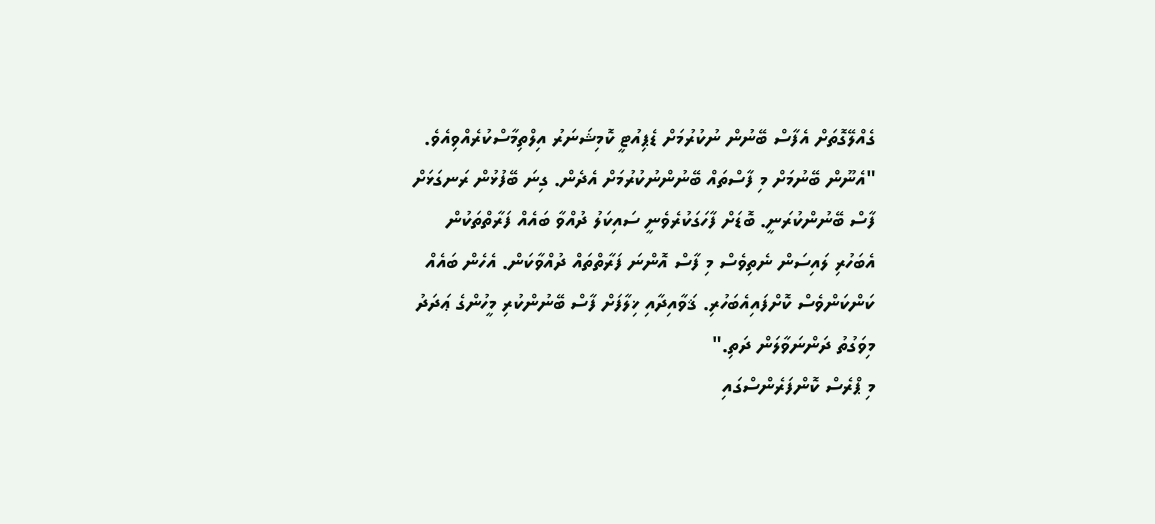ގެއްލޭގޮތަށް އެފާސް ބޭނުން ނުކުރުމަށް ޑެޕިއުޓީ ކޮމިޝަނަރު އިލްތިމާސްކުރެއްވިއެވެ.
"އެނޫން ބޭނުމަށް މި ފާސްތައް ބޭނުންނުކުރުމަށް އެދެން. ގިނަ ބޭފުޅުން ރަނގަޅަށް ފާސް ބޭނުންކުރަނީ. ބޮޑަށް ފާހަގަކުރެވެނީ ސައިކަލު ދުއްވާ ބައެއް ފަރާތްތަކުން އެބަހުރި ލައިސަން ނެތިވެސް މި ފާސް އޮންނަ ފަރާތްތައް ދުއްވާކަން. އެހެން ބައެއް ކަންކަންވެސް ކޮށްފައިއެބަހުރި. ޤަވާއިދާއި ޚިލާފަށް ފާސް ބޭނުންކުރި މީހުންގެ ޢަދަދު މިވަގުތު ދަންނަވާލަން ދަތި."
މި ޕްރެސް ކޮންފަރެންސްގައި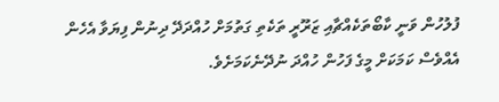ފުލުހުން ވަނީ ކާބޯތަކެއްޗާއި ޒަރޫރީ ތަކެތި ގަތުމަށް ހުއްދަދޭ ދިނުން ފިޔަވާ އެހެން އެއްވެސް ކަމަކަށް މީގެ ފަހުން ހުއްދަ ނުދޭނެކަމަށެވެ.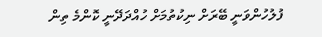ފުލުހުންވަނީ ބޭރަށް ނިކުތުމަށް ހުއްދަދޭނީ ކޮންމެ ތިން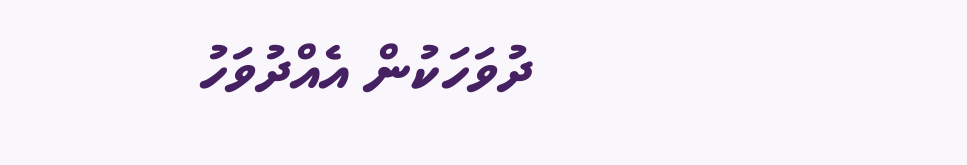ދުވަހަކުން އެއްދުވަހު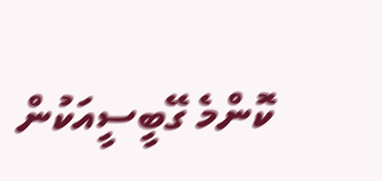ކޮންމެ ގޭބީސީއަކުން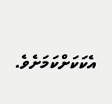އެކަކަށްކަމަށެވެ.